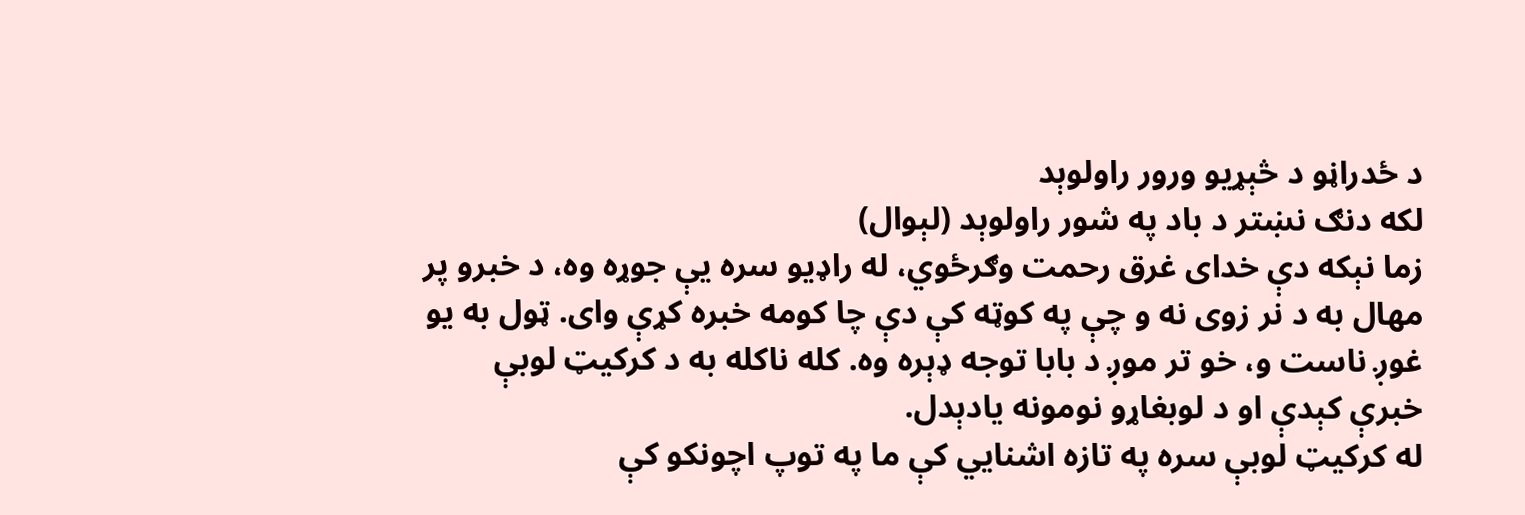د ځدراڼو د څېړیو ورور راولوېد
لکه دنګ نښتر د باد په شور راولوېد (لېوال)
زما نېکه دې خدای غرق رحمت وګرځوي، له راډیو سره یې جوړه وه، د خبرو پر مهال به د نر زوی نه و چې په کوټه کې دې چا کومه خبره کړې وای. ټول به یو غوږ ناست و، خو تر موږ د بابا توجه ډېره وه. کله ناکله به د کرکیټ لوبې خبرې کېدې او د لوبغاړو نومونه یادېدل.
له کرکیټ لوبې سره په تازه اشنايي کې ما په توپ اچونکو کې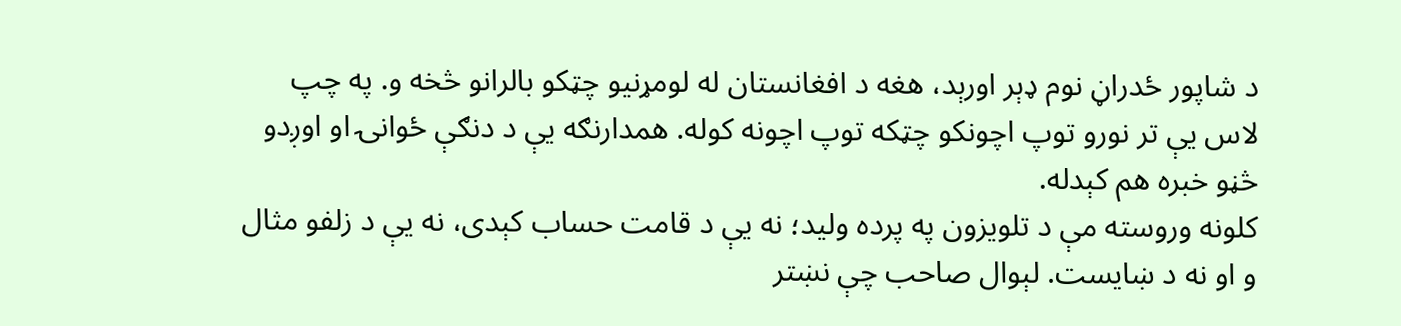د شاپور ځدراڼ نوم ډېر اورېد، هغه د افغانستان له لومړنیو چټکو بالرانو څخه و. په چپ لاس یې تر نورو توپ اچونکو چټکه توپ اچونه کوله. همدارنګه یې د دنګې ځوانۍ او اوږدو څڼو خبره هم کېدله.
کلونه وروسته مې د تلویزون په پرده ولید؛ نه یې د قامت حساب کېدی، نه یې د زلفو مثال و او نه د ښایست. لېوال صاحب چې نښتر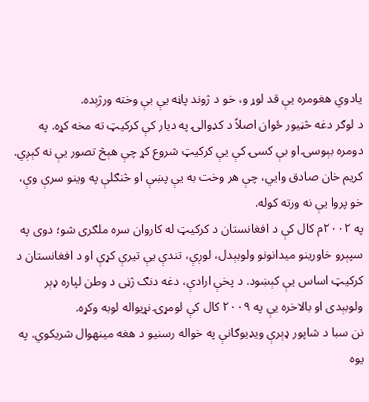یادوي هغومره یې قد لوړ و، خو د ژوند پاڼه یې بې وخته ورژېده.
د لوګر دغه څڼیور ځوان اصلاً د کډوالۍ په دیار کې کرکیټ ته مخه کړه. په دومره بېوسۍ او بې کسۍ کې یې کرکیټ شروع کړ چې هېڅ تصور یې نه کېږي. کریم خان صادق وایي، چې هر وخت به یې پښې او څنګلې په وینو سرې وې، خو پروا یې نه ورته کوله.
په ۲۰۰۲م کال کې د افغانستان د کرکیټ له کاروان سره ملګری شو؛ دوی په سپېرو خاورینو میدانونو ولوبېدل، لوږې، تندې یې تیرې کړې او د افغانستان د کرکیټ اساس یې کېښود. د پخې ارادې، دغه دنګ ژڼی د وطن لپاره ډېر ولوبېدی او بالاخره یې په ۲۰۰۹ کال کې لومړۍ نړیواله لوبه وکړه.
نن سبا د شاپور ډېرې ویډیوګانې په خواله رسنیو د هغه مینهوال شریکوي. په یوه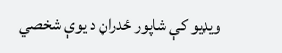ویډیو کې شاپور ځدراڼ د یوې شخصي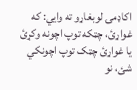اکاډمۍ لوبغاړو ته وایي: که غواړئ، چټکه توپ اچونه وکړئ یا غواړئ چټک توپ اچونکي شئ، نو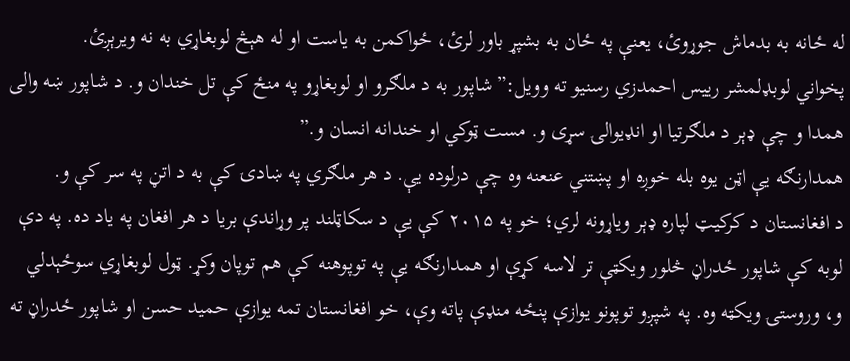له ځانه به بدماش جوړوئ، یعنې په ځان به بشپړ باور لرئ، ځواکمن به یاست او له هېڅ لوبغاړي به نه ویرېږئ.
پخواني لوبډلمشر رییس احمدزي رسنیو ته وویل:”شاپور به د ملګرو او لوبغاړو په منځ کې تل خندان و. د شاپور ښه والی همدا و چې ډېر د ملګرتیا او انډیوالۍ سړی و. مست ټوکي او خندانه انسان و.”
همدارنګه یې اټن یوه بله خوږه او پښتني عنعنه وه چې درلوده یې. د هر ملګري په ښادۍ کې به د اتڼ په سر کې و.
د افغانستان د کرکیټ لپاره ډېر ویاړونه لري؛ خو په ۲۰۱۵ کې یې د سکاټلند پر وړاندې بریا د هر افغان په یاد ده. په دې لوبه کې شاپور ځدراڼ څلور ویکټې تر لاسه کړې او همدارنګه یې په توپوهنه کې هم توپان وکړ. ټول لوبغاړي سوځېدلي و، وروستۍ ویکټه وه. په شپږو توپونو یوازې پنځه منډې پاته وې، خو افغانستان تمه یوازې حمید حسن او شاپور ځدراڼ ته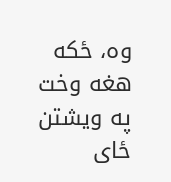وه، ځکه هغه وخت په ویشتن ځای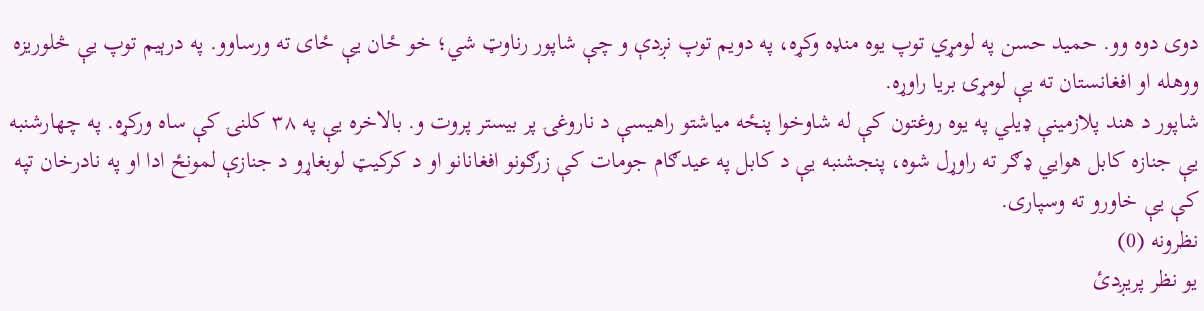دوی دوه وو. حمید حسن په لومړي توپ یوه منډه وکړه، په دویم توپ نږدې و چې شاپور رناوټ شي؛ خو ځان یې ځای ته ورساوو. په درېیم توپ یې څلوریزه ووهله او افغانستان ته یې لومړۍ بریا راوړه.
شاپور د هند پلازمینې ډیلي په یوه روغتون کې له شاوخوا پنځه میاشتو راهیسې د ناروغۍ پر بیستر پروت و. بالاخره یې په ۳۸ کلنۍ کې ساه ورکړه. په چهارشنبه یې جنازه کابل هوایي ډګر ته راوړل شوه، پنجشنبه یې د کابل په عیدګام جومات کې زرګونو افغانانو او د کرکیټ لوبغاړو د جنازې لمونځ ادا او په نادرخان تپه کې یې خاورو ته وسپاری.
نظرونه (0)
یو نظر پریږدئ